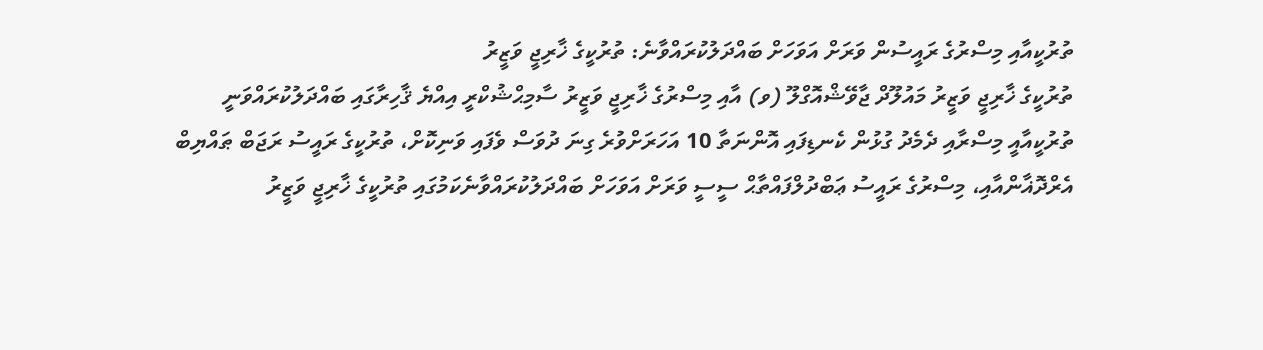ތުރުކީއާއި މިސްރުގެ ރައީސުން ވަރަށް އަވަހަށް ބައްދަލުކުރައްވާނެ: ތުރުކީގެ ޚާރިޖީ ވަޒީރު
ތުރުކީގެ ޚާރިޖީ ވަޒީރު މައުލޫދް ޖާވޭޝްއޮގްލޫ (ވ) އާއި މިސްރުގެ ޚާރިޖީ ވަޒީރު ސާމިޙްޝުކްރީ އިއްޔެ ޤާހިރާގައި ބައްދަލުކުރައްވަނީ
ތުރުކީއާއީ މިސްރާއި ދެމެދު ގުޅުން ކެނޑިފައި އޮންނަތާ 10 އަހަރަށްވުރެ ގިނަ ދުވަސް ވެފައި ވަނިކޮށް، ތުރުކީގެ ރައީސު ރަޖަބް ޠައްޔިބް އެރްދޮޣާންއާއި، މިސްރުގެ ރައީސު ޢަބްދުލްފައްތާޙް ސީސީ ވަރަށް އަވަހަށް ބައްދަލުކުރައްވާނެކަމުގައި ތުރުކީގެ ޚާރިޖީ ވަޒީރު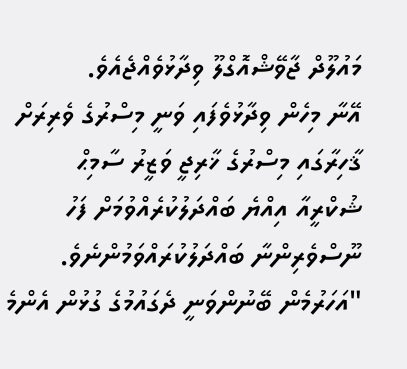މައުލޫދް ޖާވޭޝްއޮގްލޫ ވިދާޅުވެއްޖެއެވެ.
އޭނާ މިހެން ވިދާޅުވެފައި ވަނީ މިސްރުގެ ވެރިރަށް ޤާހިރާގައި މިސްރުގެ ޚާރިޖީ ވަޒީރު ސާމިޙް ޝުކްރީއާ އިއްޔެ ބައްދަލުކުރެއްވުމަށް ފަހު ނޫސްވެރިންނާ ބައްދަލުކުރައްވަމުންނެވެ. "އަހަރުމެން ބޭނުންވަނީ ދެގައުމުގެ ގުޅުން އެންމެ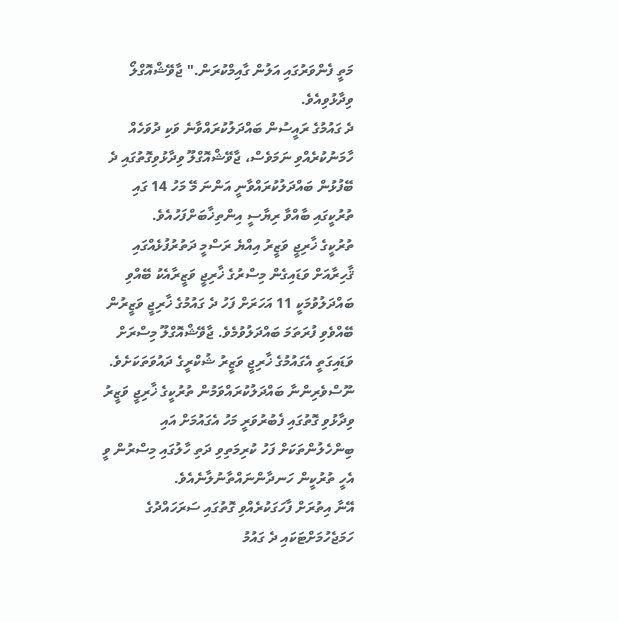މަތީ ފެންވަރުގައި އަލުން ގާއިމްކުރަން." ޖާވޭޝްއޮގްލޯ ވިދާޅުވިއެވެ.
ދެ ގައުމުގެ ރައީސުން ބައްދަލުކުރައްވާނެ ވަކި ދުވަހެއް ހާމަނުކުރެއްވި ނަމަވެސް، ޖާވޭޝްއޮގްލޫ ވިދާޅުވިގޮތުގައި ދެ ބޭފުޅުން ބައްދަލުކުރައްވާނީ އަންނަ މޭ މަހު 14 ގައި ތުރުކީގައި ބާއްވާ ރިޔާސީ އިންތިޚާބަށްފަހުއެވެ.
ތުރުކީގެ ޚާރިޖީ ވަޒީރު އިއްޔެ ރަސްމީ ދަތުރުފުޅެއްގައި ޤާހިރާއަށް ވަޑައިގެން މިސްރުގެ ޚާރިޖީ ވަޒީރާއެކު ބޭއްވި ބައްދަލުވުމަކީ 11 އަހަރަށް ފަހު ދެ ގައުމުގެ ޚާރިޖީ ވަޒީރުން ބޭއްވެވި ފުރަތަމަ ބައްދަލުވުމެވެ. ޖާވޭޝްއޮގްލޫ މިސްރަށް ވަޑައިގަތީ އެގައުމުގެ ޚާރިޖީ ވަޒީރު ޝުކްރީގެ ދައުވަތަކަށެވެ.
ނޫސްވެރިންނާ ބައްދަލުކުރައްވަމުން ތުރުކީގެ ޚާރިޖީ ވަޒީރު ވިދާޅުވި ގޮތުގައި ފެބުރުވަރީ މަހު އެގައުމަށް އައި ބިންހެލުންތަކަށް ފަހު ކުރިމަތިވި ދަތި ހާލުގައި މިސްރުން ވީ އެހީ ތުރުކީން ހަނދާންނައްތާނުލާނެއެވެ.
އޭނާ އިތުރަށް ފާހަގަކުރެއްވި ގޮތުގައި ސަރަހައްދުގެ ހަމަޖެހުމަށްޓަކައި ދެ ގައުމު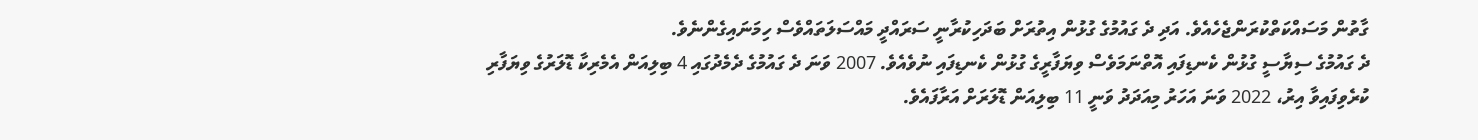ގާތުން މަސައްކަތްކުރަންޖެހެއެވެ. އަދި ދެ ގައުމުގެ ގުޅުން އިތުރަށް ބަދަހިކުރާނީ ސަރައްދީ މައްސަލަތައްވެސް ހިމަނައިގެންނެވެ.
ދެ ގައުމުގެ ސިޔާސީ ގުޅުން ކެނޑިފައި އޮތްނަމަވެސް ވިޔަފާރީގެ ގުޅުން ކެނޑިފައި ނުވެއެވެ. 2007 ވަނަ ދެ ގައުމުގެ ދެމެދުގައި 4 ބިލިއަން އެމެރިކާ ޑޮލަރުގެ ވިޔަފާރި ކުރެވިފައިވާ އިރު، 2022 ވަނަ އަހަރު މިއަދަދު ވަނީ 11 ބިލިއަން ޑޮލަރަށް އަރާފައެވެ.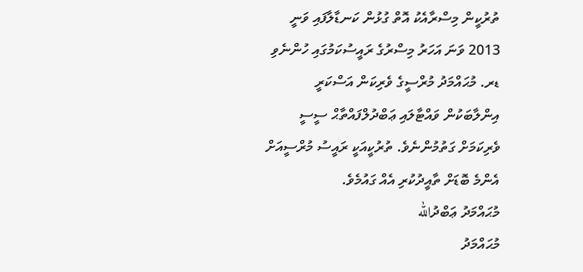ތުރުކީން މިސްރާއެކު އޮތް ގުޅުން ކަނޑާލާފައި ވަނީ 2013 ވަނަ އަހަރު މިސްރުގެ ރައީސުކަމުގައި ހުންނެވި ޑރ. މުޙައްމަދު މުރްސީގެ ވެރިކަން އަސްކަރީ އިންލާބަކުން ވައްޓާލައި ޢަބްދުލްފައްތާޙް ސީސީ ވެރިކަމަށް ގަތުމުންނެވެ. ތުރުކީއަކީ ރައީސު މުރްސީއަށް އެންމެ ބޮޑަށް ތާއީދުކުރި އެއް ގައުމެވެ.
މުޙައްމަދު ޢަބްދުالله
މުޙައްމަދު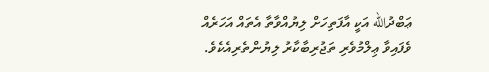ޢަބްދުالله އަކީ އާފަތިހަށް ލިޔުއްވާތާ އެތައް އަހަރެއް ވެފައިވާ ޢިލްމުވެރި ތަޖުރިބާކާރު ލިޔުންތެރިއެކެވެ.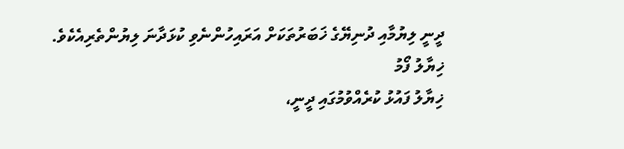ދީނީ ލިޔުމާއި ދުނިޔޭގެ ޚަބަރުތަކަށް އަރައިހުންނެވި ކުޅަދާނަ ލިޔުންތެރިއެކެވެ.
ޚިޔާލު ފޯމު
ޚިޔާލު ފައުޅު ކުރެއްވުމުގައި ދީނީ،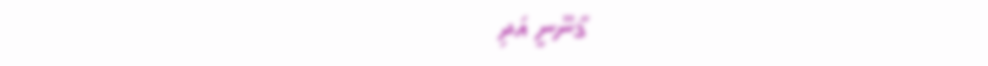ޤާނޫނީ އަދި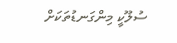ސުލޫކީ މިންގަނޑުތަކަށް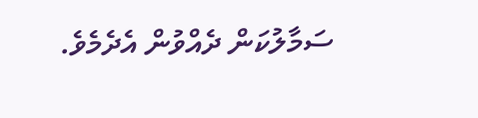ސަމާލުކަން ދެއްވުން އެދެމެވެ.